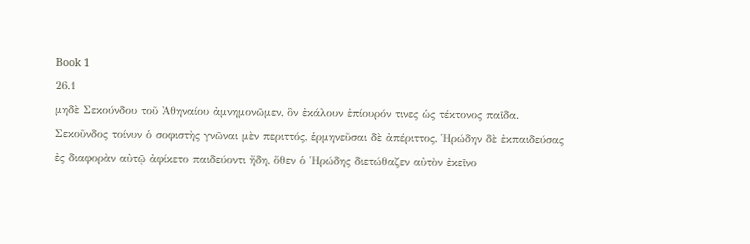Book 1
26.1
μηδὲ Σεκούνδου τοῦ Ἀθηναίου ἀμνημονῶμεν, ὃν ἐκάλουν ἐπίουρόν τινες ὡς τέκτονος παῖδα. Σεκοῦνδος τοίνυν ὁ σοφιστὴς γνῶναι μὲν περιττός, ἑρμηνεῦσαι δὲ ἀπέριττος, Ἡρώδην δὲ ἐκπαιδεύσας ἐς διαφορὰν αὐτῷ ἀφίκετο παιδεύοντι ἤδη, ὅθεν ὁ Ἡρώδης διετώθαζεν αὐτὸν ἐκεῖνο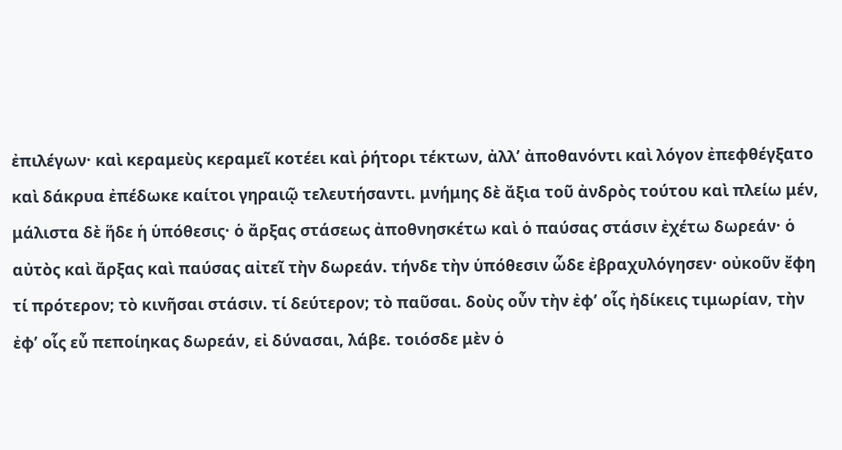ἐπιλέγων· καὶ κεραμεὺς κεραμεῖ κοτέει καὶ ῥήτορι τέκτων, ἀλλʼ ἀποθανόντι καὶ λόγον ἐπεφθέγξατο καὶ δάκρυα ἐπέδωκε καίτοι γηραιῷ τελευτήσαντι. μνήμης δὲ ἄξια τοῦ ἀνδρὸς τούτου καὶ πλείω μέν, μάλιστα δὲ ἥδε ἡ ὑπόθεσις· ὁ ἄρξας στάσεως ἀποθνησκέτω καὶ ὁ παύσας στάσιν ἐχέτω δωρεάν· ὁ αὐτὸς καὶ ἄρξας καὶ παύσας αἰτεῖ τὴν δωρεάν. τήνδε τὴν ὑπόθεσιν ὧδε ἐβραχυλόγησεν· οὐκοῦν ἔφη τί πρότερον; τὸ κινῆσαι στάσιν. τί δεύτερον; τὸ παῦσαι. δοὺς οὖν τὴν ἐφʼ οἷς ἠδίκεις τιμωρίαν, τὴν ἐφʼ οἷς εὖ πεποίηκας δωρεάν, εἰ δύνασαι, λάβε. τοιόσδε μὲν ὁ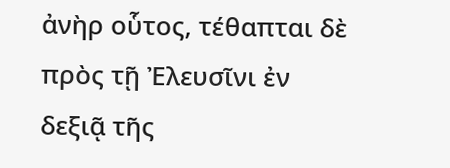ἀνὴρ οὗτος, τέθαπται δὲ πρὸς τῇ Ἐλευσῖνι ἐν δεξιᾷ τῆς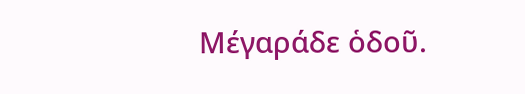Μέγαράδε ὁδοῦ.